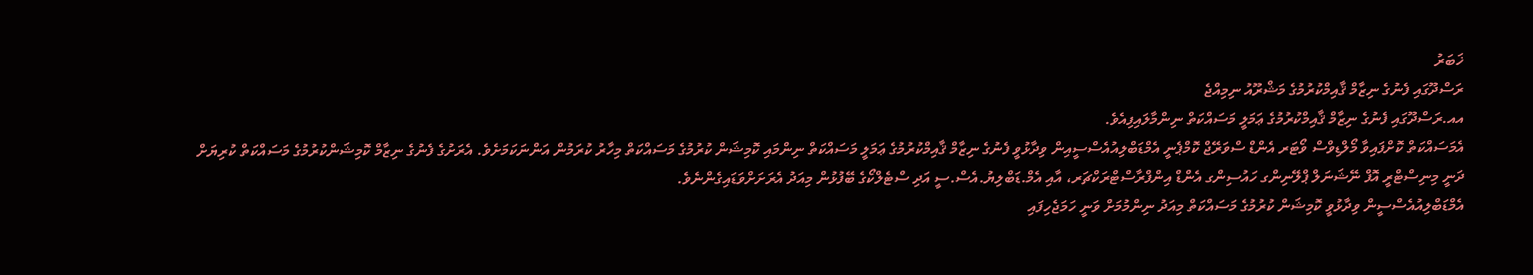ޚަބަރު
ރަސްދޫގައި ފެނުގެ ނިޒާމް ޤާއިމްކުރުމުގެ މަޝްރޫއު ނިމިއްޖެ
އއ.ރަސްދޫގައި ފެނުގެ ނިޒާމް ޤާއިމްކުރުމުގެ ޢަމަލީ މަސައްކަތް ނިންމާލައިފިއެވެ.
އެމަސައްކަތް ކޮށްފައިވާ މޯލްޑިވްސް ވޯޓަރ އެންޑް ސްވަރޭޖް ކޮމްޕެނީ އެމްޑަބްލިއުއެސްސީއިން ވިދާޅުވީ ފެނުގެ ނިޒާމް ޤާއިމްކުރުމުގެ ޢަމަލީ މަސައްކަތް ނިންމައި ކޮމިޝަން ކުރުމުގެ މަސައްކަތް މިހާރު ކުރަމުން އަންނަކަމަށެވެ. އެރަށުގެ ފެނުގެ ނިޒާމް ކޮމިޝަންކުރުމުގެ މަސައްކަތް ކުރިޔަށް ދަނީ މިނިސްޓްރީ އޮފް ނޭޝަނަލް ޕްލޭނިންގ ހައުސިންގ އެންޑް އިންފްރާސްޓްރަކްޗަރ، އާއި އެމް.ޑަބްލިޔު.އެސް.ސީ އަދި ސްޓެލްކޯގެ ބޭފުޅުން މިއަދު އެރަށަށްވަޑައިގެންނެވެ.
އެމްޑަބްލިއުއެސްސީން ވިދާޅުވީ ކޮމިޝަން ކުރުމުގެ މަސައްކަތް މިއަދު ނިންމުމަށް ވަނީ ހަމަޖެހިފައި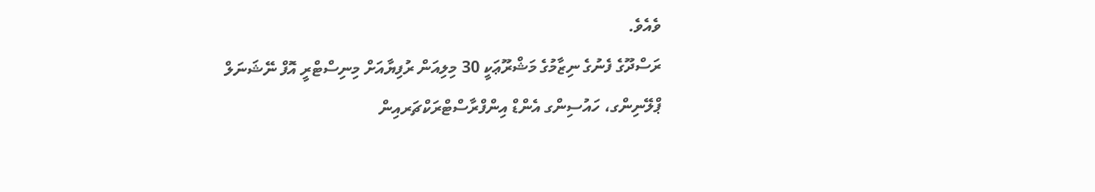ވެއެވެ.
ރަސްދޫގެ ފެނުގެ ނިޒާމުގެ މަޝްރޫޢަކީ 30 މިލިއަން ރުފިޔާއަށް މިނިސްޓްރީ އޮފް ނޭޝަނަލް ޕްލޭނިންގ، ހައުސިންގ އެންޑް އިންފްރާސްޓްރަކްޗަރއިން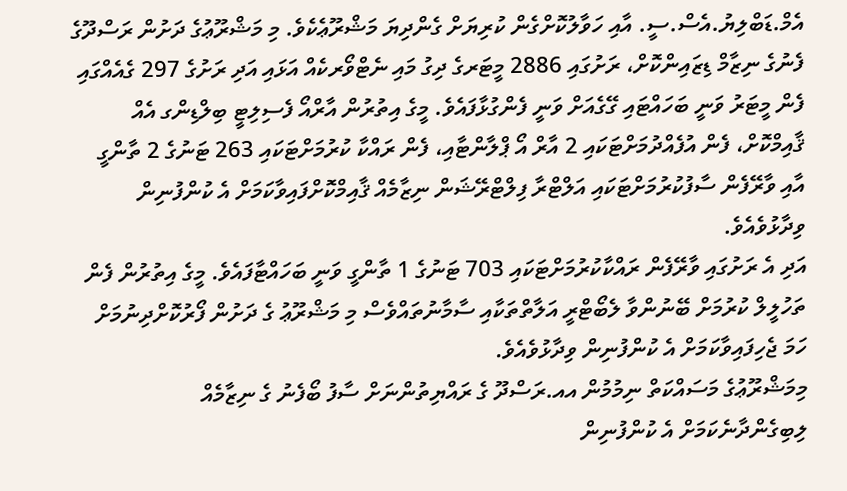އެމް.ޑަބްލިޔު.އެސް.ސީ. އާއި ހަވާލުކޮށްގެން ކުރިޔަށް ގެންދިޔަ މަޝްރޫޢެކެވެ. މި މަޝްރޫޢުގެ ދަށުން ރަސްދޫގެ ފެނުގެ ނިޒާމް ޑިޒައިންކޮށް، ރަށުގައި 2886 މީޓަރގެ ދިގު މައި ނެޓްވޯރކެއް އަޅައި އަދި ރަށުގެ 297 ގެއެއްގައި ފެން މީޓަރު ވަނީ ބަހައްޓައި ގޭގެއަށް ވަނީ ފެންގުޅާފައެވެ. މީގެ އިތުރުން އާރްއޯ ފެސިލިޓީ ބިލްޑިންގ އެއް ޤާއިމްކޮށް، ފެން އުފެއްދުމަށްޓަކައި 2 އާރް އޯ ޕްލާންޓާއި، ފެން ރައްކާ ކުރުމަށްޓަކައި 263 ޓަނުގެ 2 ތާންގީ އާއި ވާރޭފެން ސާފުކުރުމަށްޓަކައި އަލްޓްރާ ފިލްޓްރޭޝަން ނިޒާމެއް ޤާއިމްކޮށްފައިވާކަމަށް އެ ކުންފުނިން ވިދާޅުވެއެވެ.
އަދި އެ ރަށުގައި ވާރޭފެން ރައްކާކުރުމަށްޓަކައި 703 ޓަނުގެ 1 ތާންގީ ވަނީ ބަހައްޓާފައެވެ. މީގެ އިތުރުން ފެން ތަހުލީލް ކުރުމަށް ބޭނުންވާ ލެބޯޓްރީ އަލާތްތަކާއި ސާމާނުތައްވެސް މި މަޝްރޫޢު ގެ ދަށުން ފޯރުކޮށްދިނުމަށް ހަމަ ޖެހިފައިވާކަމަށް އެ ކުންފުނިން ވިދާޅުވެއެވެ.
މިމަޝްރޫޢުގެ މަސައްކަތް ނިމުމުން އއ.ރަސްދޫ ގެ ރައްޔިތުންނަށް ސާފު ބޯފެނު ގެ ނިޒާމެއް ލިބިގެންދާނެކަމަށް އެ ކުންފުނިން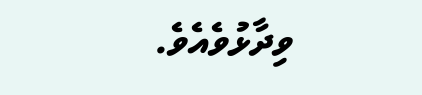ވިދާޅުވެއެވެ.